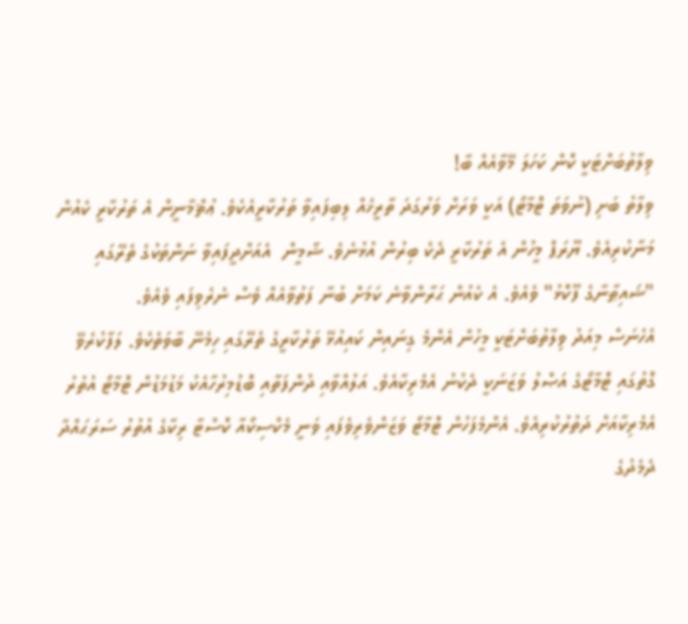ވިލާތުބަށްޓަކީ ކޮން ކަހަލަ މޭވާއެއް ބާ!
ވިލާތު ބަށި (ނުވަތަ ޓޮމާޓޯ) އަކީ ވަރަށް ވަރުގަދަ ތާރީޚެއް ލިބިފައިވާ ތަރުކާރީއެކެވެ. ޢުޘްމާނީން އެ ތަރުކާރީ ކެއުން މަނާކުރިއެވެ. ޔޫރަޕް މީހުން އެ ތަރުކާރީ ދެކެ ބިރުން އުޅުނެވެ. ޝާމީން  އެއަށްދީފައިވާ ނަންތަކުގެ ތެރޭގައި "ޝައިޠާނާގެ ފޫކޮޅު" ވެއެވެ. އެ ކެއުން ޙަރާންވާނެ ކަމަށް ބުނާ ފަތުވާއެއް ވެސް ނެރެވިފައި ވެއެވެ.
އެހެނަސް މިއަދު ވިލާތުބަށްޓަކީ މީހުން އެންމެ ގިނައިން ކައިއުޅޭ ތަރުކާރީގެ ތެރޭގައި ހިމެނޭ ބާވަތެކެވެ. ލަފާކުރެވޭ ގޮތުގައި ޓޮމާޓޯގެ އަޞްލު ވަޒަނަކީ ދެކުނު އެމެރިކާއެވެ. އަލުއްވާއި ދުންފަތާއި ބޮޑުމިރުހާއެކު މަޑުމަޑުން ޓޮމާޓޯ އުތުރު އެމެރިކާއަށް ދަތުރުކުރިއެވެ. އެންމެފަހުން ޓޮމާޓޯ ވަޒަންވެރިވެފައި ވަނީ މެކްސިކޯއާ ކޮސްޓާ ރިކާގެ އުތުރު ސަރަޙައްދާ ދެމެދުގެ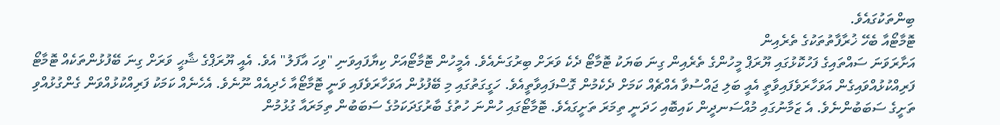ބިންތަކުގައެވެ.
ޓޮމާޓޯއާ ބެހޭ ޚުރާފާތުތަކުގެ ތެރެއިން
އަށާރަވަނަ ސައްތައިގެ ފަހުކޮޅުގައި ޔޫރަޕް މީހުންގެ ތެރެއިން ގިނަ ބަޔަކު ޓޮމާޓޯ ދެކެ ވަރަށް ބިރުގަނެއެވެ. އެމީހުން ޓޮމާޓޯއަށް ކިޔާފައިވަނި "ވިހަ އާފަލު" އެވެ. އެއީ ޔޫރަޕްގެ ޝާޙީ ވަރަށް ގިނަ ބޭފުޅުންތަކެއް ޓޮމާޓޯ ފަރިއްކުޅުއްވައިގެން އަވަހާރަވެފައިވާތީ އެއީ ބަލި ޖައްސުވާ އެއްޗެއް ކަމަށް ދެކެމުން ގޮސްފައިވާތީއެވެ. ހަގީގަތުގައި މި ބޭފުޅުން އަވަހާރަވެފައި ވަނީ ޓޮމާޓޯއާ ހެދިއެއް ނޫނެވެ. އެހެނެއް ކަމަކު ފަރިއްކުޅުއްވަން ގެންގުޅުއްވި ތަށީގެ ސަބަބުންނެވެ. އެ ޒަމާނުގައި މުއްސަނދީން ކައިބޮއި ހަދަނީ ތިމަރަ ތަށީގައެވެ. ޓޮމާޓޯގައި ހުންނަ ހުތުގެ ބާރުގަދަކަމުގެ ސަބަބުން ތިމަރައާ ގުޅުމުން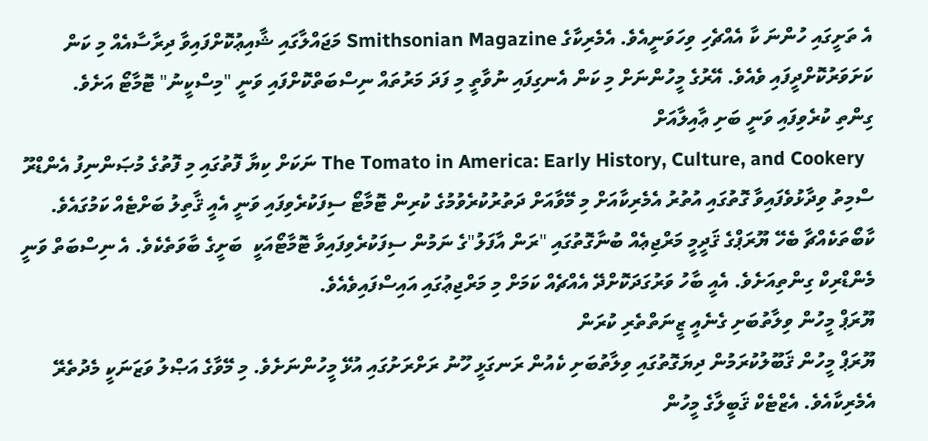އެ ތަށީގައި ހުންނަ ކާ އެއްޗެހި ވިހަވަނީއެވެ. އެމެރިކާގެ Smithsonian Magazine މަޖައްލާގައި ޝާއިޢުކޮށްފައިވާ ދިރާސާއެއް މި ކަން ކަށަވަރުކޮށްދީފައި ވެއެވެ. އޭރުގެ މީހުންނަށް މި ކަން އެނގިފައި ނުވާތީ މި ފަދަ މަރުތައް ނިސްބަތްކޮށްފައި ވަނީ "މިސްކީނު" ޓޮމާޓޯ އަށެވެ.
ގިންތި ކުރެވިފައި ވަނީ ބަށި ޢާއިލާއަށް
  The Tomato in America: Early History, Culture, and Cookery ނަކަށް ކިޔާ ފޮތުގައި މި ފޮތުގެ މުޞަންނިފު އެންޑްރޫ ސްމިތު ވިދާޅުވެފައިވާ ގޮތުގައި އުތުރު އެމެރިކާއަށް މި މޭވާއަށް ދަތުރުކުރެވުމުގެ ކުރިން ޓޮމާޓޯ ސިފަކުރެވިފައި ވަނީ އެއީ ޤާތިލު ބަށްޓެއް ކަމުގައެވެ.
ކާބޯތަކެއްޗާ ބެހޭ ޔޫރަޕްގެ ޤަދީމީ މަރްޖިޢެއް ބުނާގޮތުގައި "ރަން އާފަލު"ގެ ނަމުން ސިފަކުރެވިފައިވާ ޓޮމާޓޯއަކީ  ބަށީގެ ބާވަތެކެވެ. އެ ނިސްބަތް ވަނީ މެންޑްރިކް ގިންތިއަށެވެ. އެއީ ބާހު ވަރުގަދަކޮށްދޭ އެއްޗެއް ކަމަށް މި މަރްޖިޢުގައި އައިސްފައިވެއެވެ.
ޔޫރަޕް މީހުން ވިލާތުބަށި ގެނެއީ ޒީނަތްތެރި ކުރަން
ޔޫރަޕް މީހުން ޤަބޫލުކުރަމުން ދިޔަގޮތުގައި ވިލާތުބަށި ކެއުން ރަނގަޅީ ހޫނު ރަށްރަށުގައި އުޅޭ މީހުންނަށެވެ. މި މޭވާގެ އަޞްލު ވަޒަނަކީ މެދުތެރޭ އެމެރިކާއެވެ. އެޒްޓެކް ޤަބީލާގެ މީހުން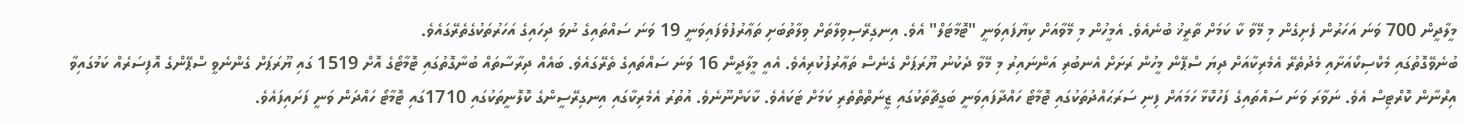މީލާދީން 700 ވަނަ އަހަރުން ފެށިގެން މި މޭވާ ކާ ކަމަށް ތާރީޚު ބުނެއެވެ. އެމީހުން މި މޭވާއަށް ކިޔާފައިވަނީ "ޓޮމާޓަލް" އެވެ. އިނގިރޭސިވިލާތަށް ވިލާތުބަށި ތަޢާރުފުވެފައިވަނީ 19 ވަނަ ސައްތައިގެ ނުވަ ދިހައިގެ އަހަރުތަކުގެތެރޭގައެވެ.
ބުނެވޭގޮތުގައި މެކްސިކޯއަށާއި މެދުތެރޭ އެމެރިކާއަށް ދިޔަ ސްޕޭން މީހުން ރަށަށް އެނބުރި އަންނައިރު މި މޭވާ ދެކުނު ޔޫރަޕަށް ގެނެސް ތަޢާރުފުކުރިއެވެ. އެއީ މީލާދީން 16 ވަނަ ސައްތައިގެ ތެރޭގައެވެ. ބައެއް ދިރާސާތައް ބުނާގޮތުގައި ޓޮމާޓޯގެ އޮށް 1519 ގައި ޔޫރަޕަށް ގެންނެވީ ސްޕޭންގެ އޮފިސަރެއް ކަމުގައިވާ އިރްނާން ކޮރްޓިސް އެވެ. ނަވާރަ ވަނަ ސައްތައިގެ ފަހުކޮޅާ ހަމައަށް ފިނި ސަރަޙައްދުތަކުގައި ޓޮމާޓޯ ހައްދާފައިވަނީ ބަގީޗާތަކުގައި ޒީނަތްތްތެރި ކަމަށް ޓަކައެވެ. ކާކަށްނޫނެވެ. އުތުރު އެމެރިކާގައި އިނގިރޭސީންގެ ކޮލޮނީތަކުގައި 1710ގައި ޓޮމާޓޯ ހައްދަން ވަނީ ފަށައިފައެވެ.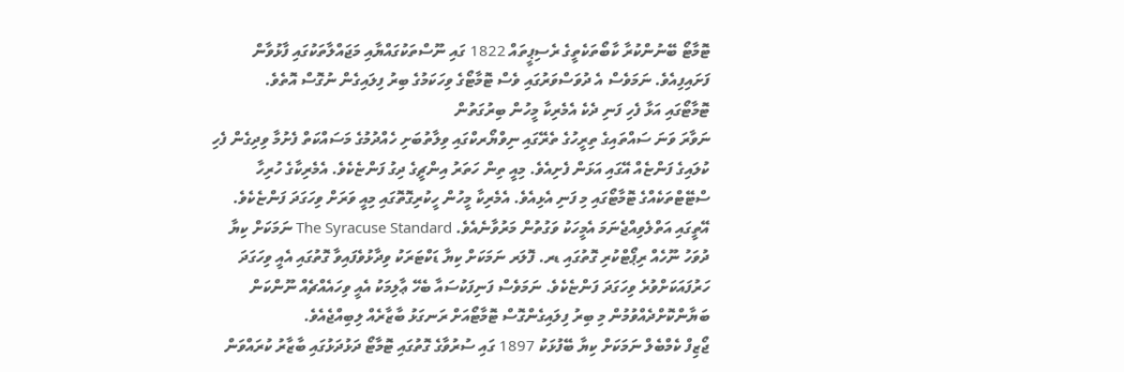ޓޮމާޓޯ ބޭނުންކުރާ ކާބޯތަކެތީގެ ރެސިޕީތައް 1822 ގައި ނޫސްތަކުގައްޔާއި މަޖައްލާތަކުގައި ފާޅުވާން ފަށައިފިއެވެ. ނަމަވެސް އެ ދުވަސްވަރުގައި ވެސް ޓޮމާޓޯގެ ވިހަކަމުގެ ބިރު ފިލައިގެން ނުގޮސް އޮތެވެ.
ޓޮމާޓޯގައި އަޅާ ފެހި ފަނި ދެކެ އެމެރިކާ މީހުން ބިރުގަތުން
ނަވާރަ ވަނަ ސައްތައިގެ ތިރީހުގެ ތެރޭގައި ނިވްޔޯރކްގައި ވިލާތުބަށި ހެއްދުމުގެ މަސައްކަތް ފެށުމާ ވިދިގެން ފެހި ކުލައިގެ ފަންޏެއް އޭގައި އަޅަން ފެށިއެވެ. މިއީ ތިން ހަތަރު އިންޗީގެ ދިގު ފަންޏެކެވެ. އެމެރިކާގެ ހުރިހާ ސްޓޭޓްތަކެއްގެ ޓޮމާޓޯގައި މި ފަނި އެޅިއެވެ. އެމެރިކާ މީހުން ހީކުރިގޮތޮގައި މިއީ ވަރަށް ވިހަގަދަ ފަންޏެކެވެ. އޭތީގައި އަތްލެވިއްޖެނަމަ އެމީހަކު ވަގުތުން މަރުވާނެއެވެ. The Syracuse Standard ނަމަކަށް ކިޔާ ދުވަހު ނޫހެއް ރިޕޯޓްކުރި ގޮތުގައި ޑރ. ފޮލަރ ނަމަކަށް ކިޔާ ޑަކްޓަރަކު ވިދާޅުވެފައިވާ ގޮތުގައި އެއީ ވިހަގަދަ ހަރުފައަކަށްވުރެ ވިހަގަދަ ފަންޏެކެވެ. ނަމަވެސް ފަނިފަކުސައާ ބެހޭ ޢާލިމަކު އެއީ ވިހައެއްޗެއް ނޫންކަން ބަޔާންކޮށްދެއްވުމުން މި ބިރު ފިލައިގެންގޮސް ޓޮމާޓޯއަށް ރަނގަޅު ބާޒާރެއް ލިބިއްޖެއެވެ.
ޖޯޒިފް ކެމްބެލް ނަމަކަށް ކިޔާ ބޭފުޅަކު 1897 ގައި ސުރުވާގެ ގޮތުގައި ޓޮމާޓޯ ދަޅުދަޅުގައި ބާޒާރު ކުރައްވަން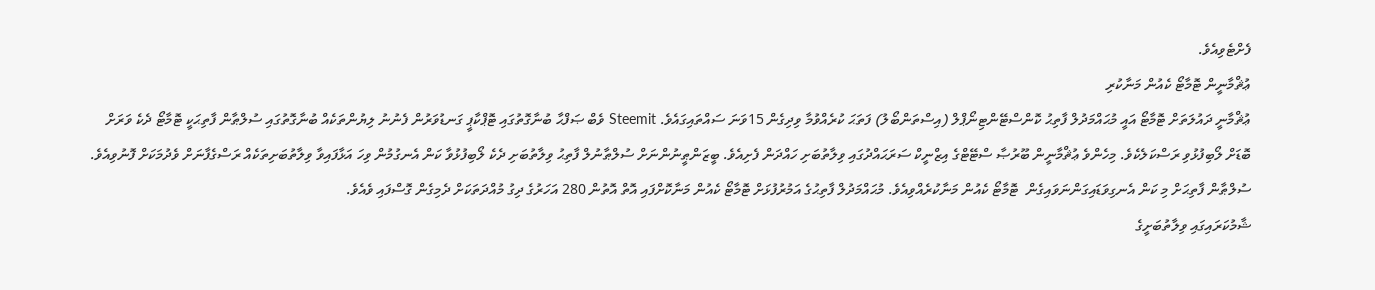ފެށްޓެވިއެވެ.
ޢުޘްމާނީން ޓޮމާޓޯ ކެއުން މަނާކުރި
ޢުޘްމާނީ ދައުލަތަށް ޓޮމާޓޯ އައީ މުޙައްމަދުލް ފާތިޙު ކޮންސްޓޭންޓިނޯޕްލް (އިސްތަންބޯލު) ފަތަޙަ ކުރެއްވުމާ ވިދިގެން 15ވަނަ ސައްތައިގައެވެ. Steemit ވެބް ޞަފްޙާ ބުނާގޮތުގައި ޓޮޕްކާޕީ ގަނޑުވަރުން ފެނުނު ލިޔުންތަކެއް ބުނާގޮތުގައި ސުލްޠާން ފާތިޙަކީ ޓޮމާޓޯ ދެކެ ވަރަށް ބޮޑަށް ލޯބިފުޅުވި ރަސްކަލެކެވެ. މިހެންވެ ޢުޘްމާނީން ބޫރުޞާ ސްޓޭޓްގެ އިޒްނީކް ސަރަޙައްދުގައި ވިލާތުބަށި ހައްދަން ފެށިއެވެ. ބީޒަންޠީނުންނަށް ސުލްޠާނުލް ފާތިޙު ވިލާތުބަށި ދެކެ ލޯބިފުޅުވާ ކަން އެނގުމުން ވިހަ އަޅާފައިވާ ވިލާތުބަށިތަކެއް ރަސްގެފާނަށް ވެދުމަކަށް ފޮނުވިއެވެ. ސުލްޠާން ފާތިޙަށް މި ކަން އެނގިވަޑައިގަންނަވައިގެން  ޓޮމާޓޯ ކެއުން މަނާކުރެއްވިއެވެ. މުޙައްމަދުލް ފާތިޙުގެ އަމުރުފުޅަށް ޓޮމާޓޯ ކެއުން މަނާކޮށްފައި އޮތް އޮތުން 280 އަހަރުގެ ދިގު މުއްދަތަކަށް ދެމިގެން ގޮސްފައި ވެއެވެ.
ޝާމުކަރައިގައި ވިލާތުބަށީގެ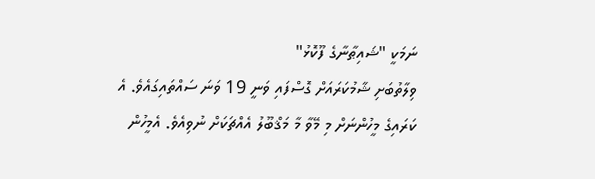ނަމަކީ "ޝައިޠާނާގެ ފޫކޮޅު"
ވިލާތުބަށި ޝާމުކަރައަށް ގޮސްފައި ވަނީ 19 ވަނަ ސައްތައިގައެވެ. އެ ކަރައިގެ މީހުންނަށް މި މޭވާ މާ މަޤްބޫލު އެއްޗަކަށް ނުވިއެވެ. އެމީހުން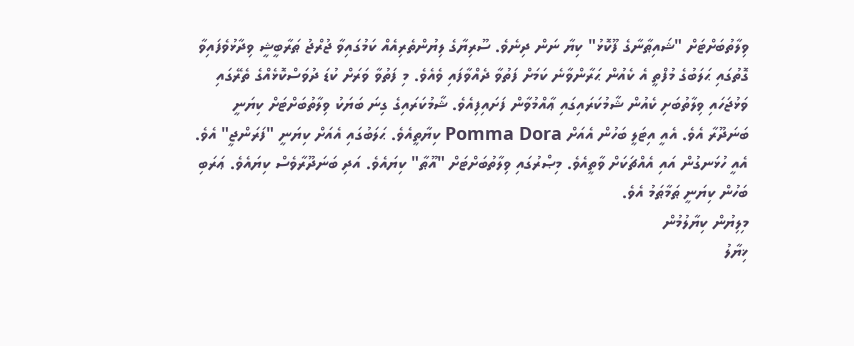ވިލާތުބަށްޓަށް "ޝައިޠާނާގެ ފޫކޮޅު" ކިޔާ ނަން ދިނެވެ. ސޫރިޔާގެ ލިޔުންތެރިއެއް ކަމުގައިވާ ޖުރްޖު ޠަރާބީޝީ ވިދާޅުވެފައިވާ ގޮތުގައި ޙަލަބުގެ މުފްތީ އެ ކެއުން ޙަރާންވާނެ ކަމަށް ފަތުވާ ދެއްވާފައި ވެއެވެ. މި ފަތުވާ ވަރަށް ކުޑަ ދުވަސްކޮޅެއްގެ ތެރޭގައި ވަޅުޖަހައި ވިލާތުބަށި ކެއުން ޝާމުކަރައިގައި ޢާއްމުވާން ފަށައިފިއެވެ. ޝާމުކަރައިގެ ގިނަ ބަޔަކު ވިލާތުބަށްޓަށް ކިޔަނީ ބަނަދޫރާ އެވެ. އެއީ އިޓަލީ ބަހުން އެއަށް Pomma Dora ކިޔާތީއެވެ. ޙަލަބުގައި އެއަށް ކިޔަނީ "ފަރަންޖީ" އެވެ. އެއީ ހުޅަނގުން އައި އެއްޗަކަށް ވާތީއެވެ. މިޞްރުގައި ވިލާތުބަށްޓަށް "އޫޠާ" ކިޔައެވެ. އަދި ބަނަދޫރާވެސް ކިޔައެވެ. ޢަރަބި ބަހުން ކިޔަނީ ޠަމާޠަމު އެވެ.
މިލިޔުން ކިޔާލުމުން
ޚިޔާލު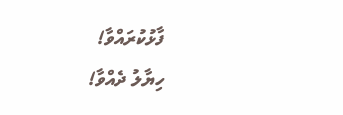ފާޅުކުރައްވާ!
ހިޔާލު ދެއްވާ!